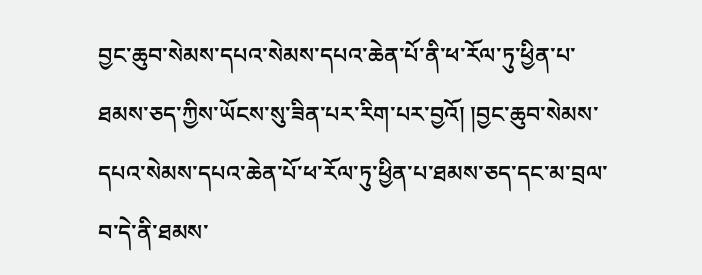བྱང་ཆུབ་སེམས་དཔའ་སེམས་དཔའ་ཆེན་པོ་ནི་ཕ་རོལ་ཏུ་ཕྱིན་པ་ཐམས་ཅད་ཀྱིས་ཡོངས་སུ་ཟིན་པར་རིག་པར་བྱའོ། །བྱང་ཆུབ་སེམས་དཔའ་སེམས་དཔའ་ཆེན་པོ་ཕ་རོལ་ཏུ་ཕྱིན་པ་ཐམས་ཅད་དང་མ་བྲལ་བ་དེ་ནི་ཐམས་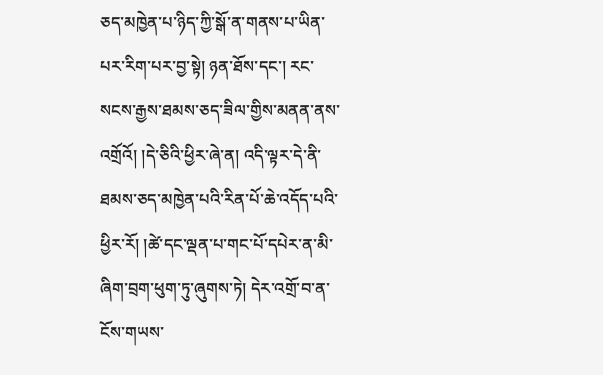ཅད་མཁྱེན་པ་ཉིད་ཀྱི་སྒོ་ན་གནས་པ་ཡིན་པར་རིག་པར་བྱ་སྟེ། ཉན་ཐོས་དང་། རང་སངས་རྒྱས་ཐམས་ཅད་ཟིལ་གྱིས་མནན་ནས་འགྲོའོ། །དེ་ཅིའི་ཕྱིར་ཞེ་ན། འདི་ལྟར་དེ་ནི་ཐམས་ཅད་མཁྱེན་པའི་རིན་པོ་ཆེ་འདོད་པའི་ཕྱིར་རོ། །ཚེ་དང་ལྡན་པ་གང་པོ་དཔེར་ན་མི་ཞིག་བྲག་ཕུག་ཏུ་ཞུགས་ཏེ། དེར་འགྲོ་བ་ན་ངོས་གཡས་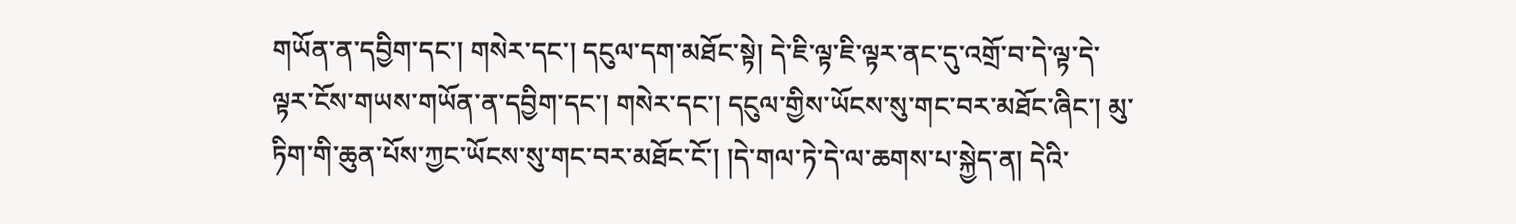གཡོན་ན་དབྱིག་དང་། གསེར་དང་། དངུལ་དག་མཐོང་སྟེ། དེ་ཇི་ལྟ་ཇི་ལྟར་ནང་དུ་འགྲོ་བ་དེ་ལྟ་དེ་ལྟར་ངོས་གཡས་གཡོན་ན་དབྱིག་དང་། གསེར་དང་། དངུལ་གྱིས་ཡོངས་སུ་གང་བར་མཐོང་ཞིང་། མུ་ཏིག་གི་ཆུན་པོས་ཀྱང་ཡོངས་སུ་གང་བར་མཐོང་ངོ་། །དེ་གལ་ཏེ་དེ་ལ་ཆགས་པ་སྐྱེད་ན། དེའི་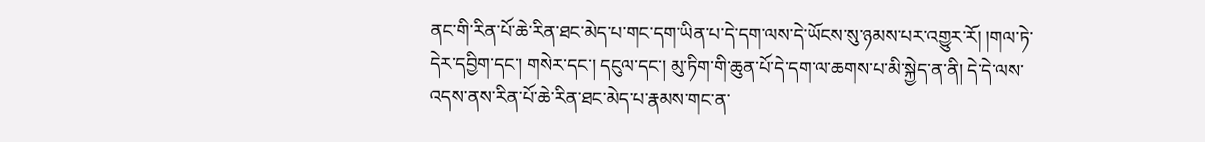ནང་གི་རིན་པོ་ཆེ་རིན་ཐང་མེད་པ་གང་དག་ཡིན་པ་དེ་དག་ལས་དེ་ཡོངས་སུ་ཉམས་པར་འགྱུར་རོ། །གལ་ཏེ་དེར་དབྱིག་དང་། གསེར་དང་། དངུལ་དང་། མུ་ཏིག་གི་ཆུན་པོ་དེ་དག་ལ་ཆགས་པ་མི་སྐྱེད་ན་ནི། དེ་དེ་ལས་འདས་ནས་རིན་པོ་ཆེ་རིན་ཐང་མེད་པ་རྣམས་གང་ན་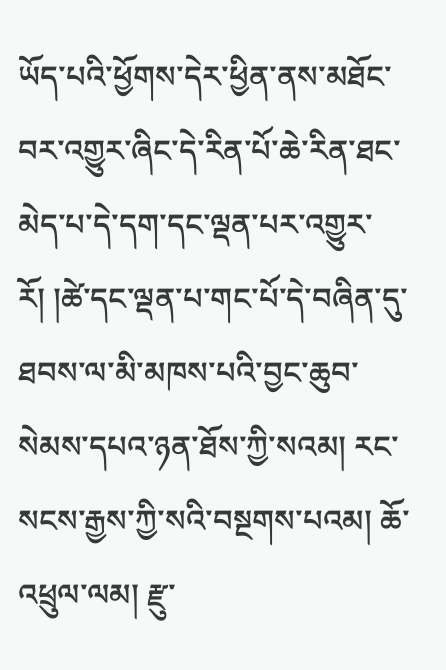ཡོད་པའི་ཕྱོགས་དེར་ཕྱིན་ནས་མཐོང་བར་འགྱུར་ཞིང་དེ་རིན་པོ་ཆེ་རིན་ཐང་མེད་པ་དེ་དག་དང་ལྡན་པར་འགྱུར་རོ། །ཚེ་དང་ལྡན་པ་གང་པོ་དེ་བཞིན་དུ་ཐབས་ལ་མི་མཁས་པའི་བྱང་ཆུབ་སེམས་དཔའ་ཉན་ཐོས་ཀྱི་སའམ། རང་སངས་རྒྱས་ཀྱི་སའི་བསྔགས་པའམ། ཆོ་འཕྲུལ་ལམ། རྫུ་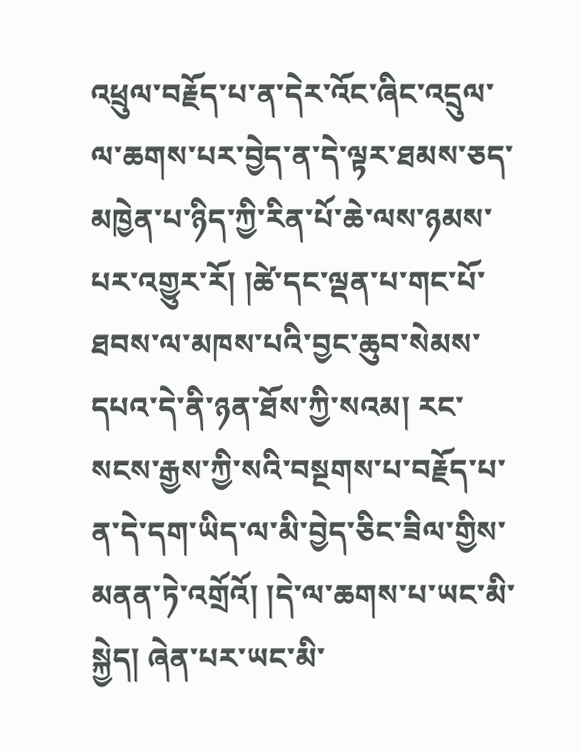འཕྲུལ་བརྗོད་པ་ན་དེར་འོང་ཞིང་འདྲུལ་ལ་ཆགས་པར་བྱེད་ན་དེ་ལྟར་ཐམས་ཅད་མཁྱེན་པ་ཉིད་ཀྱི་རིན་པོ་ཆེ་ལས་ཉམས་པར་འགྱུར་རོ། །ཚེ་དང་ལྡན་པ་གང་པོ་ཐབས་ལ་མཁས་པའི་བྱང་ཆུབ་སེམས་དཔའ་དེ་ནི་ཉན་ཐོས་ཀྱི་སའམ། རང་སངས་རྒྱས་ཀྱི་སའི་བསྔགས་པ་བརྗོད་པ་ན་དེ་དག་ཡིད་ལ་མི་བྱེད་ཅིང་ཟིལ་གྱིས་མནན་ཏེ་འགྲོའོ། །དེ་ལ་ཆགས་པ་ཡང་མི་སྐྱེད། ཞེན་པར་ཡང་མི་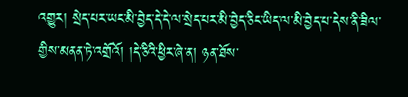འགྱུར། སྲེད་པར་ཡང་མི་བྱེད་དེ་དེ་ལ་སྲེད་པར་མི་བྱེད་ཅིང་ཡིད་ལ་མི་བྱེད་པ་དེས་ནི་ཟིལ་གྱིས་མནན་ཏེ་འགྲོའོ། །དེ་ཅིའི་ཕྱིར་ཞེ་ན། ཉན་ཐོས་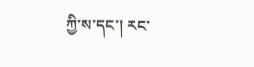ཀྱི་ས་དང་། རང་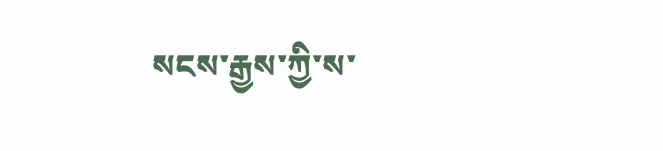སངས་རྒྱས་ཀྱི་ས་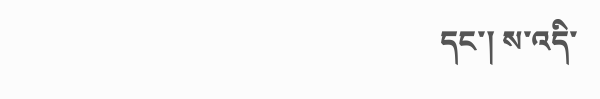དང་། ས་འདི་